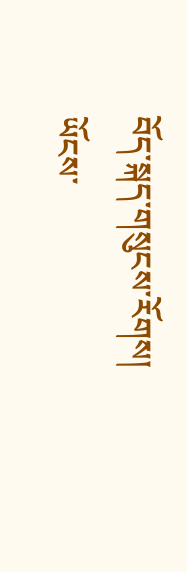བོད་སྐད་གསུངས་རོགས།
ཡོངས་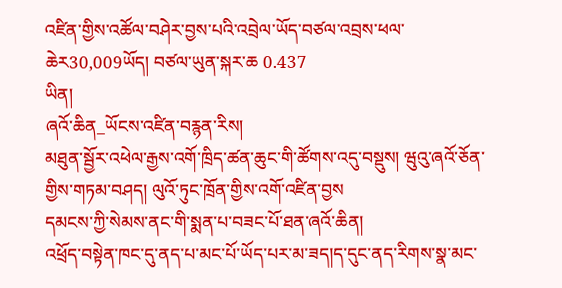འཛིན་གྱིས་འཚོལ་བཤེར་བྱས་པའི་འབྲེལ་ཡོད་བཙལ་འབྲས་ཕལ་ཆེར30,009ཡོད། བཙལ་ཡུན་སྐར་ཆ 0.437
ཡིན།
ཞའོ་ཆིན_ཡོངས་འཛིན་བརྙན་རིས།
མཐུན་སྦྱོར་འཕེལ་རྒྱས་འགོ་ཁྲིད་ཚན་ཆུང་གི་ཚོགས་འདུ་བསྡུས། ཝུའུ་ཞའོ་ཅོན་གྱིས་གཏམ་བཤད། ལུའོ་ཏུང་ཁྲོན་གྱིས་འགོ་འཛིན་བྱས
དམངས་ཀྱི་སེམས་ནང་གི་སྨན་པ་བཟང་པོ་ཐན་ཞའོ་ཆིན།
འཕྲོད་བསྟེན་ཁང་དུ་ནད་པ་མང་པོ་ཡོད་པར་མ་ཟད།ད་དུང་ནད་རིགས་སྣ་མང་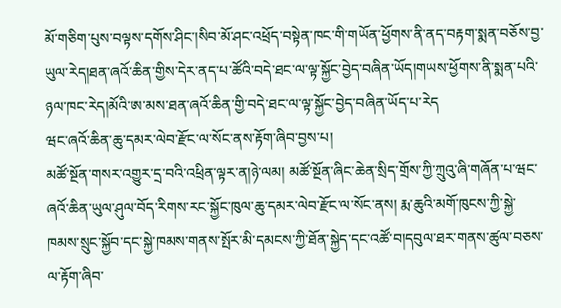མོ་གཅིག་པུས་བལྟས་དགོས་ཤིང་།སིབ་མོ་ཤང་འཕྲོད་བསྟེན་ཁང་གི་གཡོན་ཕྱོགས་ནི་ནད་བརྟག་སྨན་བཅོས་བྱ་ཡུལ་རེད།ཐན་ཞའོ་ཆིན་གྱིས་དེར་ནད་པ་ཚོའི་བདེ་ཐང་ལ་ལྟ་སྐྱོང་བྱེད་བཞིན་ཡོད།གཡས་ཕྱོགས་ནི་སྨན་པའི་ཉལ་ཁང་རེད།མོའི་ཨ་མས་ཐན་ཞའོ་ཆིན་གྱི་བདེ་ཐང་ལ་ལྟ་སྐྱོང་བྱེད་བཞིན་ཡོད་པ་རེད
ཝང་ཞའོ་ཆིན་ཆུ་དམར་ལེབ་རྫོང་ལ་སོང་ནས་རྟོག་ཞིབ་བྱས་པ།
མཚོ་སྔོན་གསར་འགྱུར་དྲ་བའི་འཕྲིན་ལྟར་ན།ཉེ་ལམ། མཚོ་སྔོན་ཞིང་ཆེན་སྲིད་གྲོས་ཀྱི་ཀྲུའུ་ཞི་གཞོན་པ་ཝང་ཞའོ་ཆིན་ཡུལ་ཤུལ་བོད་རིགས་རང་སྐྱོང་ཁུལ་ཆུ་དམར་ལེབ་རྫོང་ལ་སོང་ནས། རྨ་ཆུའི་མགོ་ཁུངས་ཀྱི་སྐྱེ་ཁམས་སྲུང་སྐྱོབ་དང་སྐྱེ་ཁམས་གནས་སྤོར་མི་དམངས་ཀྱི་ཐོན་སྐྱེད་དང་འཚོ་བ།དབུལ་ཐར་གནས་ཚུལ་བཅས་ལ་རྟོག་ཞིབ་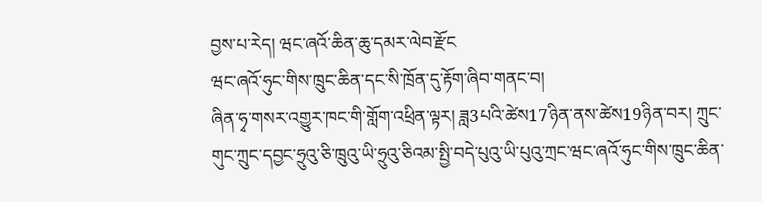བྱས་པ་རེད། ཝང་ཞའོ་ཆིན་ཆུ་དམར་ལེབ་རྫོང
ཝང་ཞའོ་ཧུང་གིས་ཁྲུང་ཆིན་དང་སི་ཁྲོན་དུ་རྟོག་ཞིབ་གནང་བ།
ཞིན་ཧྭ་གསར་འགྱུར་ཁང་གི་གློག་འཕྲིན་ལྟར། ཟླ3པའི་ཚེས17ཉིན་ནས་ཚེས19ཉིན་བར། ཀྲུང་གུང་ཀྲུང་དབྱང་ཧྲུའུ་ཅི་ཁྲུའུ་ཡི་ཧྲུའུ་ཅིའམ་སྤྱི་བདེ་པུའུ་ཡི་པུའུ་ཀྲང་ཝང་ཞའོ་ཧུང་གིས་ཁྲུང་ཆིན་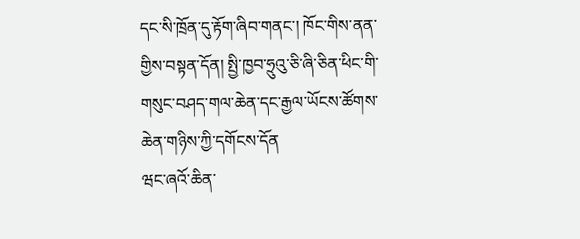དང་སི་ཁྲོན་དུ་རྟོག་ཞིབ་གནང་། ཁོང་གིས་ནན་གྱིས་བསྟན་དོན། སྤྱི་ཁྱབ་ཧྲུའུ་ཅི་ཞི་ཅིན་ཕིང་གི་གསུང་བཤད་གལ་ཆེན་དང་རྒྱལ་ཡོངས་ཚོགས་ཆེན་གཉིས་ཀྱི་དགོངས་དོན
ཝང་ཞའོ་ཆིན་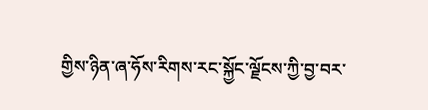གྱིས་ཉིན་ཞ་ཧོས་རིགས་རང་སྐྱོང་ལྗོངས་ཀྱི་བྱ་བར་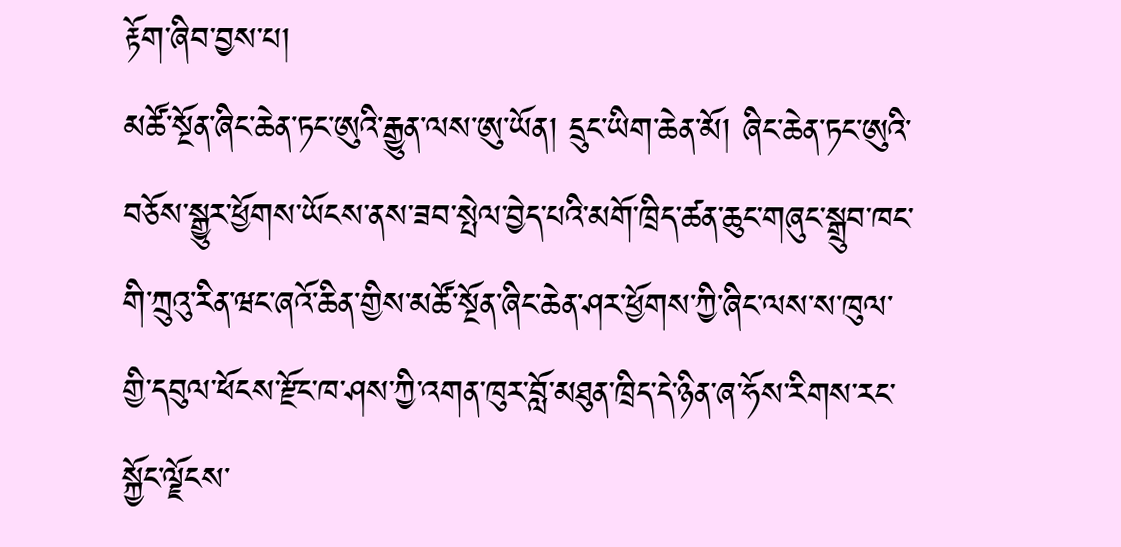རྟོག་ཞིབ་བྱས་པ།
མཚོ་སྔོན་ཞིང་ཆེན་ཏང་ཨུའི་རྒྱུན་ལས་ཨུ་ཡོན། དྲུང་ཡིག་ཆེན་མོ། ཞིང་ཆེན་ཏང་ཨུའི་བཅོས་སྒྱུར་ཕྱོགས་ཡོངས་ནས་ཟབ་སྤེལ་བྱེད་པའི་མགོ་ཁྲིད་ཚན་ཆུང་གཞུང་སྒྲུབ་ཁང་གི་ཀྲུའུ་རིན་ཝང་ཞའོ་ཆིན་གྱིས་མཚོ་སྔོན་ཞིང་ཆེན་ཤར་ཕྱོགས་ཀྱི་ཞིང་ལས་ས་ཁུལ་གྱི་དབུལ་ཕོངས་རྫོང་ཁ་ཤས་ཀྱི་འགན་ཁུར་བློ་མཐུན་ཁྲིད་དེ་ཉིན་ཞ་ཧོས་རིགས་རང་སྐྱོང་ལྗོངས་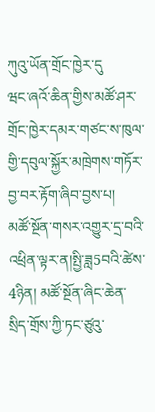ཀུའུ་ཡོན་གྲོང་ཁྱེར་དུ
ཝང་ཞའོ་ཆིན་གྱིས་མཚོ་ཤར་གྲོང་ཁྱེར་དམར་གཙང་ས་ཁུལ་གྱི་དབུལ་སྐྱོར་མཁྲེགས་གཏོར་བྱ་བར་རྟོག་ཞིབ་བྱས་པ།
མཚོ་སྔོན་གསར་འགྱུར་དྲ་བའི་འཕྲིན་ལྟར་ན།སྤྱི་ཟླ5བའི་ཚེས་4ཉིན། མཚོ་སྔོན་ཞིང་ཆེན་སྲིད་གྲོས་ཀྱི་ཏང་ཙུའུ་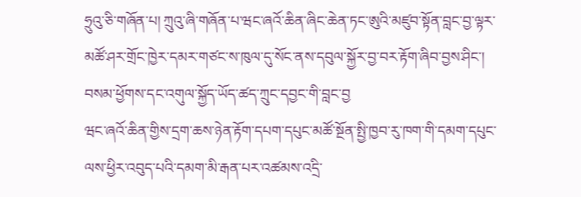ཧྲུའུ་ཅི་གཞོན་པ། ཀྲུའུ་ཞི་གཞོན་པ་ཝང་ཞའོ་ཆིན་ཞིང་ཆེན་ཏང་ཨུའི་མཛུབ་སྟོན་བླང་བྱ་ལྟར་མཚོ་ཤར་གྲོང་ཁྱེར་དམར་གཙང་ས་ཁུལ་དུ་སོང་ནས་དབུལ་སྐྱོར་བྱ་བར་རྟོག་ཞིབ་བྱས་ཤིང་། བསམ་ཕྱོགས་དང་འགུལ་སྐྱོད་ཡོད་ཚད་ཀྲུང་དབྱང་གི་བླང་བྱ
ཝང་ཞའོ་ཆིན་གྱིས་དྲག་ཆས་ཉེན་རྟོག་དཔག་དཔུང་མཚོ་སྔོན་སྤྱི་ཁྱབ་རུ་ཁག་གི་དམག་དཔུང་ལས་ཕྱིར་འབུད་པའི་དམག་མི་རྒན་པར་འཚམས་འདྲི་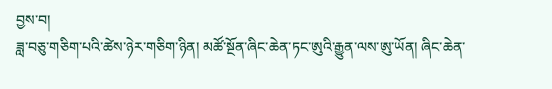བྱས་བ།
ཟླ་བཅུ་གཅིག་པའི་ཚེས་ཉེར་གཅིག་ཉིན། མཚོ་སྔོན་ཞིང་ཆེན་ཏང་ཨུའི་རྒྱུན་ལས་ཨུ་ཡོན། ཞིང་ཆེན་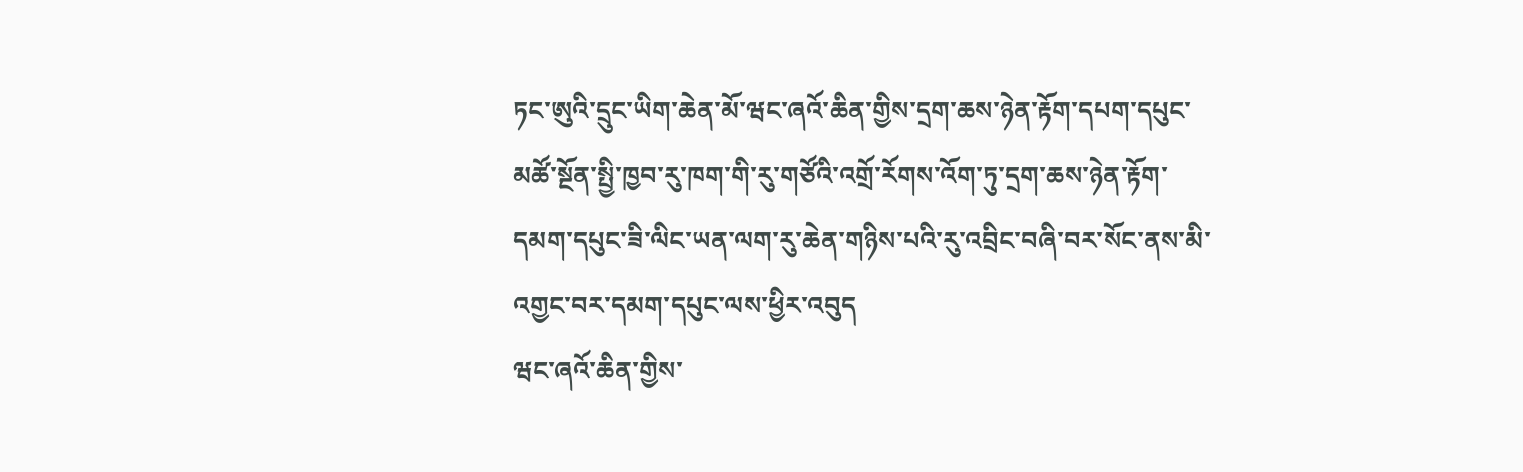ཏང་ཨུའི་དྲུང་ཡིག་ཆེན་མོ་ཝང་ཞའོ་ཆིན་གྱིས་དྲག་ཆས་ཉེན་རྟོག་དཔག་དཔུང་མཚོ་སྔོན་སྤྱི་ཁྱབ་རུ་ཁག་གི་རུ་གཙོའི་འགྲོ་རོགས་འོག་ཏུ་དྲག་ཆས་ཉེན་རྟོག་དམག་དཔུང་ཟི་ལིང་ཡན་ལག་རུ་ཆེན་གཉིས་པའི་རུ་འབྲིང་བཞི་བར་སོང་ནས་མི་འགྱང་བར་དམག་དཔུང་ལས་ཕྱིར་འབུད
ཝང་ཞའོ་ཆིན་གྱིས་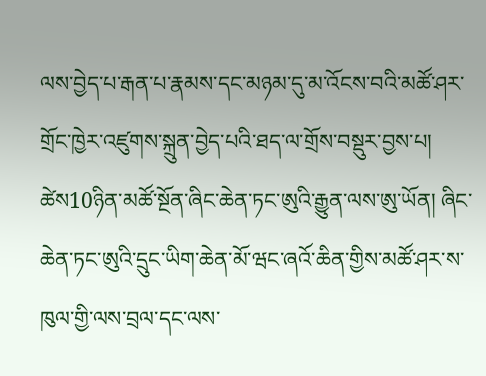ལས་བྱེད་པ་རྒན་པ་རྣམས་དང་མཉམ་དུ་མ་འོངས་བའི་མཚོ་ཤར་གྲོང་ཁྱེར་འཛུགས་སྐྲུན་བྱེད་པའི་ཐད་ལ་གྲོས་བསྡུར་བྱས་པ།
ཚེས10ཉིན་མཚོ་སྔོན་ཞིང་ཆེན་ཏང་ཨུའི་རྒྱུན་ལས་ཨུ་ཡོན། ཞིང་ཆེན་ཏང་ཨུའི་དྲུང་ཡིག་ཆེན་མོ་ཝང་ཞའོ་ཆིན་གྱིས་མཚོ་ཤར་ས་ཁུལ་གྱི་ལས་བྲལ་དང་ལས་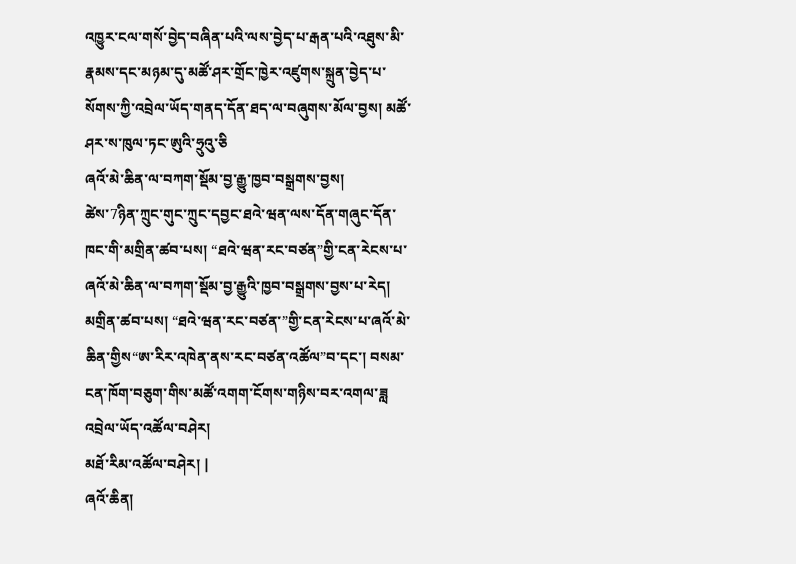འཁྱུར་ངལ་གསོ་བྱེད་བཞིན་པའི་ལས་བྱེད་པ་རྒན་པའི་འཐུས་མི་རྣམས་དང་མཉམ་དུ་མཚོ་ཤར་གྲོང་ཁྱེར་འཛུགས་སྐྲུན་བྱེད་པ་སོགས་ཀྱི་འབྲེལ་ཡོད་གནད་དོན་ཐད་ལ་བཞུགས་མོལ་བྱས། མཚོ་ཤར་ས་ཁུལ་ཏང་ཨུའི་ཧྲུའུ་ཅི
ཞའོ་མེ་ཆིན་ལ་བཀག་སྡོམ་བྱ་རྒྱུ་ཁྱབ་བསྒྲགས་བྱས།
ཚེས་7ཉིན་ཀྲུང་གུང་ཀྲུང་དབྱང་ཐའེ་ཝན་ལས་དོན་གཞུང་དོན་ཁང་གི་མགྲིན་ཚབ་པས། “ཐའེ་ཝན་རང་བཙན”གྱི་ངན་རེངས་པ་ཞའོ་མེ་ཆིན་ལ་བཀག་སྡོམ་བྱ་རྒྱུའི་ཁྱབ་བསྒྲགས་བྱས་པ་རེད། མགྲིན་ཚབ་པས། “ཐའེ་ཝན་རང་བཙན་”གྱི་ངན་རེངས་པ་ཞའོ་མེ་ཆིན་གྱིས“ཨ་རིར་འཁེན་ནས་རང་བཙན་འཚོལ”བ་དང་། བསམ་ངན་ཁོག་བཅུག་གིས་མཚོ་འགག་ངོགས་གཉིས་བར་འགལ་ཟླ
འབྲེལ་ཡོད་འཚོལ་བཤེར།
མཐོ་རིམ་འཚོལ་བཤེར། |
ཞའོ་ཆིན།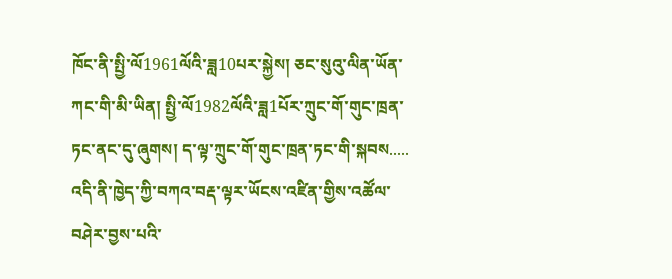ཁོང་ནི་སྤྱི་ལོ1961ལོའི་ཟླ10པར་སྐྱེས། ཅང་སུའུ་ལིན་ཡོན་ཀང་གི་མི་ཡིན། སྤྱི་ལོ1982ལོའི་ཟླ1པོར་ཀྲུང་གོ་གུང་ཁྲན་ཏང་ནང་དུ་ཞུགས། ད་ལྟ་ཀྲུང་གོ་གུང་ཁྲན་ཏང་གི་སྐབས.....
འདི་ནི་ཁྱེད་ཀྱི་བཀའ་བརྡ་ལྟར་ཡོངས་འཛིན་གྱིས་འཚོལ་བཤེར་བྱས་པའི་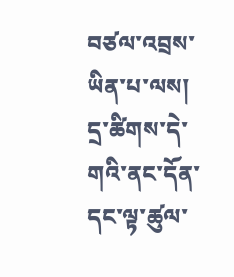བཙལ་འབྲས་ཡིན་པ་ལས། དྲ་ཚིགས་དེ་གའི་ནང་དོན་དང་ལྟ་ཚུལ་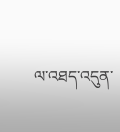ལ་འཐད་འདུན་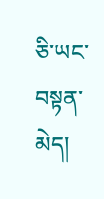ཅི་ཡང་བསྟན་མེད།